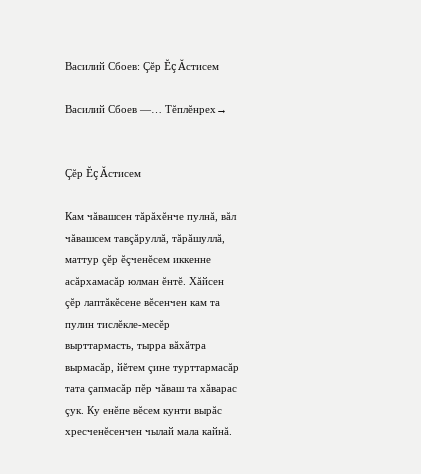Василий Сбоев: Çĕр Ĕç Ăстисем

Василий Сбоев —… Тĕплĕнрех→


Çĕр Ĕç Ăстисем

Кам чăвашсен тăрăхĕнче пулнă, вăл чăвашсем тавçăруллă, тăрăшуллă, маттур çĕр ĕçченĕсем иккенне асăрхамасăр юлман ĕнтĕ. Хăйсен çĕр лаптăкĕсене вĕсенчен кам та пулин тислĕкле-месĕр вырттармасть, тырра вăхăтра вырмасăр, йĕтем çине турттармасăр тата çапмасăр пĕр чăваш та хăварас çук. Ку енĕпе вĕсем кунти вырăс хресченĕсенчен чылай мала кайнă.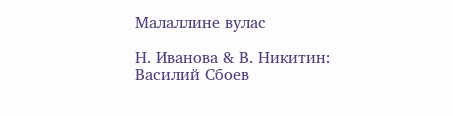Малаллине вулас

Н. Иванова & В. Никитин: Василий Сбоев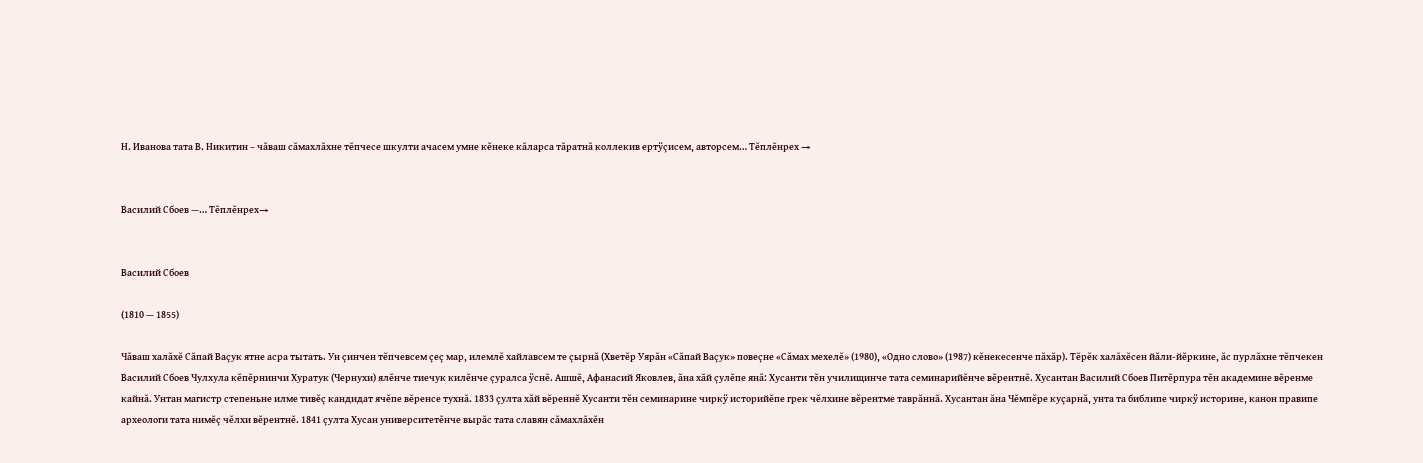Н. Иванова тата В. Никитин – чăваш сăмахлăхне тĕпчесе шкулти ачасем умне кĕнеке кăларса тăратнă коллекив ертÿçисем, авторсем… Тĕплĕнрех →


Василий Сбоев —… Тĕплĕнрех→


Василий Сбоев

(1810 — 1855)

Чăваш халăхĕ Сăпай Ваçук ятне асра тытать. Ун çинчен тĕпчевсем çеç мар, илемлĕ хайлавсем те çырнă (Хветĕр Уярăн «Сăпай Ваçук» повеçне «Сăмах мехелĕ» (1980), «Одно слово» (1987) кĕнекесенче пăхăр). Тĕрĕк халăхĕсен йăли-йĕркине, ăс пурлăхне тĕпчекен Василий Сбоев Чулхула кĕпĕрнинчи Хуратук (Чернухи) ялĕнче тиечук килĕнче çуралса ÿснĕ. Ашшĕ, Афанасий Яковлев, ăна хăй çулĕпе янă: Хусанти тĕн училищинче тата семинарийĕнче вĕрентнĕ. Хусантан Василий Сбоев Питĕрпура тĕн академине вĕренме кайнă. Унтан магистр степеньне илме тивĕç кандидат ячĕпе вĕренсе тухнă. 1833 çулта хăй вĕреннĕ Хусанти тĕн семинарине чиркÿ историйĕпе грек чĕлхине вĕрентме таврăннă. Хусантан ăна Чĕмпĕре куçарнă, унта та библипе чиркÿ историне, канон правипе археологи тата нимĕç чĕлхи вĕрентнĕ. 1841 çулта Хусан университетĕнче вырăс тата славян сăмахлăхĕн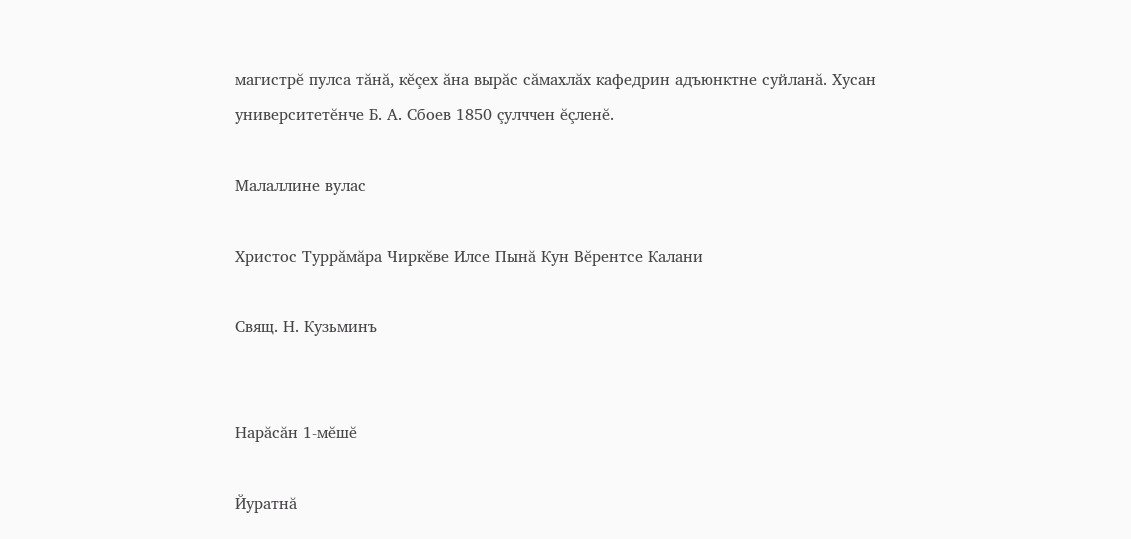магистрĕ пулса тăнă, кĕçех ăна вырăс сăмахлăх кафедрин адъюнктне суйланă. Хусан университетĕнче Б. А. Сбоев 1850 çулччен ĕçленĕ.

Малаллине вулас

Христос Туррăмăра Чиркĕве Илсе Пынă Кун Вĕрентсе Калани

Свящ. Н. Кузьминъ


Нарăсăн 1-мĕшĕ

Йуратнă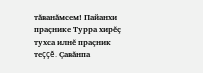тăванăмсем! Пайанхи праçнике Турра хирĕç тухса илнĕ праçник теççĕ. Çавăнпа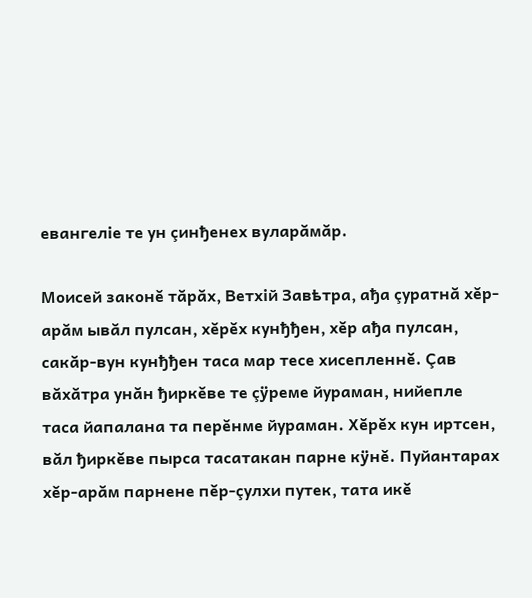евангеліе те ун çинђенех вуларăмăр.

Моисей законĕ тăрăх, Ветхій Завѣтра, ађа çуратнă хĕр-арăм ывăл пулсан, хĕрĕх кунђђен, хĕр ађа пулсан, сакăр-вун кунђђен таса мар тесе хисепленнĕ. Çав вăхăтра унăн ђиркĕве те çÿреме йураман, нийепле таса йапалана та перĕнме йураман. Хĕрĕх кун иртсен, вăл ђиркĕве пырса тасатакан парне кÿнĕ. Пуйантарах хĕр-арăм парнене пĕр-çулхи путек, тата икĕ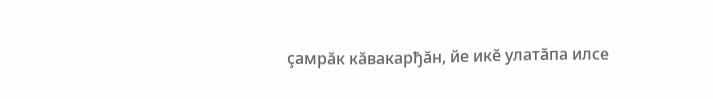çамрăк кăвакарђăн, йе икĕ улатăпа илсе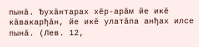пынă. Ђухăнтарах хĕр-арăм йе икĕ кăвакарђăн, йе икĕ улатăпа анђах илсе пынă. (Лев. 12,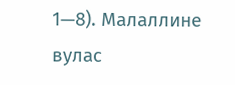1—8). Малаллине вулас